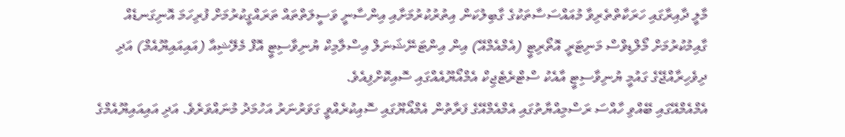މާލީ ދާއިރާގައި ހަރަކާތްތެރިވާ މުއައްސަސާތަކުގެ ގާބިލުކަން އިތުރުކުރުމަށާއި އިންސާނީ ވަސީލަތްތައް ތަރައްގީކުރުމަށް ފުރިހަމަ އޮނިގަނޑެއް ގާއިމުކުރުމަށް މޯލްޑިވްސް މަނިޓަރީ އޮތޯރިޓީ (އެމްއެމްއޭ) އިން އިންޓަނޭޝަނަލް އިސްލާމިކް ޔުނިވާސިޓީ އޮފް މެލޭޝިއާ (އައިއައިޔޫއެމް) އަދި ދިވެހިރާއްޖޭގެ ގައުމީ ޔުނިވާސިޓީ އާއެކު ސްޓްރެޓެޖިކް އެމްއޯޔޫއެއްގައި ސޮއިކޮށްފިއެވެ.
އެމްއެމްއޭގައި ބޭއްވި ހާއްސަ ރަސްމިއްޔާތުގައި އެމްއެމްއޭގެ ފަރާތުން އެމްއޯޔޫގައި ސޮއިކުރެއްވީ ގަވަރުނަރު އަހުމަދު މުނައްވަރެވެ. އަދި އައިއައިޔޫއެމްގެ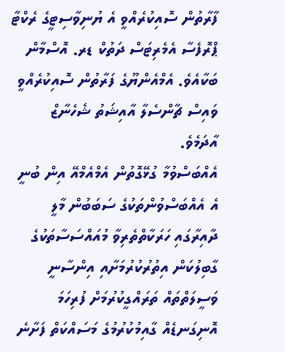ފާރާތުން ސޮއިކުރެއްވީ އެ ޔުނިވާސިޓީގެ ރެކްޓާ ޕްރޮފެސާ އެމެރިޓަސް ދަތުކް ޑރ. އޮސްމާން ބަކާއެވެ. އެމްއެންޔޫގެ ފަރާތުން ސޮއިކުރެއްވީ ވައިސް ޗާންސެލާ އާއިޝަތު ޝެހެނާޒް އާދަމެވެ.
އެއްބަސްވުމާ ގުޅޭގޮތުން އެމްއެމްއޭ އިން ބުނީ އެ އެއްބަސްވުންތަކުގެ ސަބަބުން މާލީ ދާއިރާގައި ހަރަކާތްތެރިވާ މުއައްސަސާތަކުގެ ގާބިލުކަން އިތުރުކުރުމަށާއި އިންސާނީ ވަސީލަތްތައް ތަރައްގީކުރުމަށް ފުރިހަމަ އޮނިގަނޑެއް ގާއިމުކުރުމުގެ މަސައްކަތް ފަށާނެ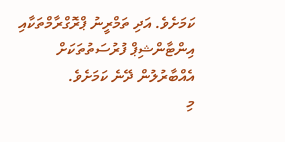ކަމަށެވެ. އަދި ތަމްރީނު ޕްރޮގްރާމްތަކާއި އިންޓާންޝިޕް ފުރުސަތުތަކަށް އެއްބާރުލުން ދޭނެ ކަމަށެވެ.
މި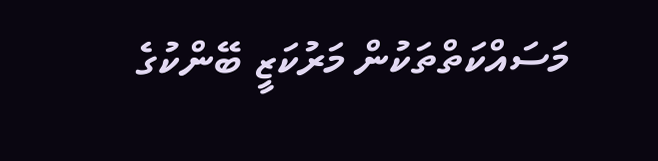މަސައްކަތްތަކުން މަރުކަޒީ ބޭންކުގެ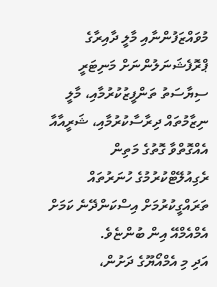މުވައްޒަފުންނާއި މާލީ ދާއިރާގެ ޕްރޮފެޝަނަލުންނަށް މަނިޓަރީ ސިޔާސަތު ތަންފީޒުކުރުމާއި، މާލީ ނިޒާމުތައް ދިރާސާކުރުމާއި، ޝަރީއާއާ އެއްގޮތްވާ ގޮތުގެ މަތިން ރެގިއުލޭޓްކުރުމުގެ ހުނަރުތައް ތަރައްގީކުރުމަށް އިސްކަންދޭނެ ކަމަށް އެމްއެމްއޭ އިން ބުންޏެވެ.
އަދި މި އެމްއޯޔޫގެ ދަށުން،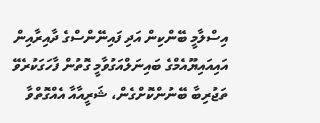އިސްލާމީ ބޭންކިން އަދި ފައިނޭންސްގެ ދާއިރާއިން އައިއައިޔޫއެމްގެ ބައިނަލްއަގުވާމީ ގޮތުން ފާހަގަކުރެވޭ ތަޖުރިބާ ބޭނުންކޮށްގެން، ޝަރީއާއާ އެއްގޮތްވާ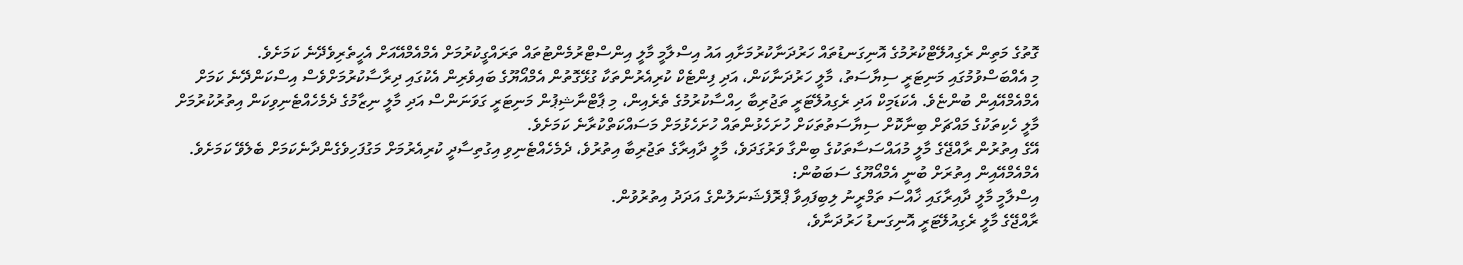ގޮތުގެ މަތިން ރެގިއުލޭޓްކުރުމުގެ އޮނިގަނޑުތައް ހަރުދަނާކުރުމަށާއި އައު އިސްލާމީ މާލީ އިންސްޓްރުމެންޓުތައް ތަރައްގީކުރުމަށް އެމްއެމްއޭއަށް އެހީތެރިވެދޭނެ ކަމަށެވެ.
މި އެއްބަސްވުމުގައި މަނިޓަރީ ސިޔާސަތު، މާލީ ހަރުދަނާކަން، އަދި ފިންޓެކް ކުރިއެރުންތަކާ ގުޅޭގޮތުން އެމްއޯޔޫގެ ބައިވެރިން އެކުގައި ދިރާސާކުރުމަށްވެސް އިސްކަންދޭނެ ކަމަށް އެމްއެމްއޭއިން ބުންޏެވެ. އެކަޑަމިކް އަދި ރެގިއުލޭޓަރީ ތަޖުރިބާ ހިއްސާކުރުމުގެ ތެރެއިން، މި ޕާޓްނާޝިޕުން މަނިޓަރީ ގަވަނަންސް އަދި މާލީ ނިޒާމުގެ ދެމެހެއްޓެނިވިކަން އިތުރުކުރުމަށް މާލީ ހެކިތަކުގެ މައްޗަށް ބިނާކޮށް ސިޔާސަތުތަކަށް ހުށަހެޅުންތައް ހުށަހެޅުމަށް މަސައްކަތްކުރާނެ ކަމަށެވެ.
އޭގެ އިތުރުން ރާއްޖޭގެ މާލީ މުއައްސަސާތަކުގެ ބިންގާ ވަރުގަދަވެ، މާލީ ދާއިރާގެ ތަޖުރިބާ އިތުރުވެ، ދެމެހެއްޓެނިވި އިގުތިސާދީ ކުރިއެރުމަށް މަގުފަހިވެގެންދާނެކަމަށް ބެލެވޭ ކަމަށެވެ.
އެމްއެމްއޭއިން އިތުރަށް ބުނީ އެމްއޯޔޫގެ ސަބަބުން:
އިސްލާމީ މާލީ ދާއިރާގައި ޚާއްސަ ތަމްރީނު ލިބިފައިވާ ޕްރޮފެޝަނަލުންގެ އަދަދު އިތުރުވުން.
ރާއްޖޭގެ މާލީ ރެގިއުލޭޓަރީ އޮނިގަނޑު ހަރުދަނާވެ،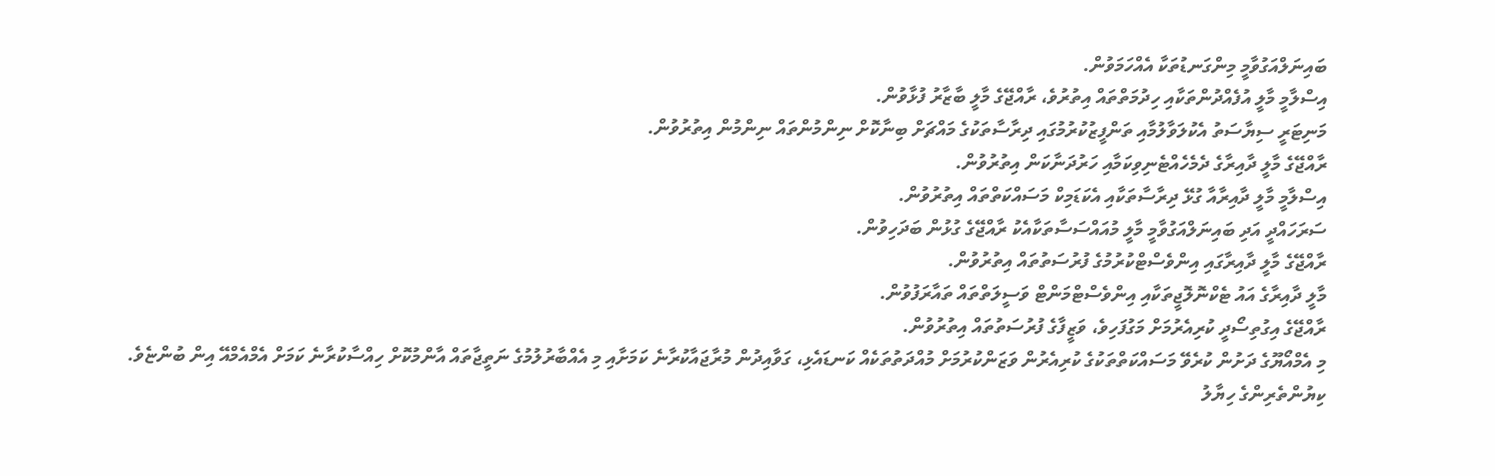ބައިނަލްއަގުވާމީ މިންގަނޑުތަކާ އެއްހަމަވުން.
އިސްލާމީ މާލީ އުފެއްދުންތަކާއި ހިދުމަތްތައް އިތުރުވެ، ރާއްޖޭގެ މާލީ ބާޒާރު ފުޅާވުން.
މަނިޓަރީ ސިޔާސަތު އެކުލަވާލުމާއި ތަންފީޒުކުރުމުގައި ދިރާސާތަކުގެ މައްޗަށް ބިނާކޮށް ނިންމުންތައް ނިންމުން އިތުރުވުން.
ރާއްޖޭގެ މާލީ ދާއިރާގެ ދެމެހެއްޓެނިވިކަމާއި ހަރުދަނާކަން އިތުރުވުން.
އިސްލާމީ މާލީ ދާއިރާއާ ގުޅޭ ދިރާސާތަކާއި އެކަޑަމިކް މަސައްކަތްތައް އިތުރުވުން.
ސަރަހައްދީ އަދި ބައިނަލްއަގުވާމީ މާލީ މުއައްސަސާތަކާއެކު ރާއްޖޭގެ ގުޅުން ބަދަހިވުން.
ރާއްޖޭގެ މާލީ ދާއިރާގައި އިންވެސްޓްކުރުމުގެ ފުރުސަތުތައް އިތުރުވުން.
މާލީ ދާއިރާގެ އައު ޓެކްނޮލޮޖީތަކާއި އިންވެސްޓްމަންޓް ވަސީލަތްތައް ތައާރަފުވުން.
ރާއްޖޭގެ އިގުތިސޯދީ ކުރިއެރުމަށް މަގުފަހިވެ، ވަޒީފާގެ ފުރުސަތުތައް އިތުރުވުން.
މި އެމްއޯޔޫގެ ދަށުން ކުރެވޭ މަސައްކަތްތަކުގެ ކުރިއެރުން ވަޒަންކުރުމަށް މުއްދަތުތަކެއް ކަނޑައެޅި، ގަވާއިދުން މުރާޖައާކުރާނެ ކަމަށާއި މި އެއްބާރުލުމުގެ ނަތީޖާތައް އާންމުކޮށް ހިއްސާކުރާނެ ކަމަށް އެމްއެމްއޭ އިން ބުންޏެވެ.
ކިޔުންތެރިންގެ ހިޔާލު